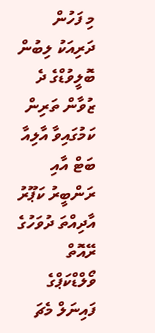މި ފަހުން ދަރިއަކު ލިބުން ބޮލީވުޑްގެ ދެ ޒުވާން ތަރިން ކަމުގައިވާ އާލިއާ ބަޓް އާއި ރަންބީރު ކަޕޫރު އާދިއްތަ ދުވަހުގެ ރޭއޮތް ވޯލްޑްކަޕްގެ ފައިނަލް މެޗަ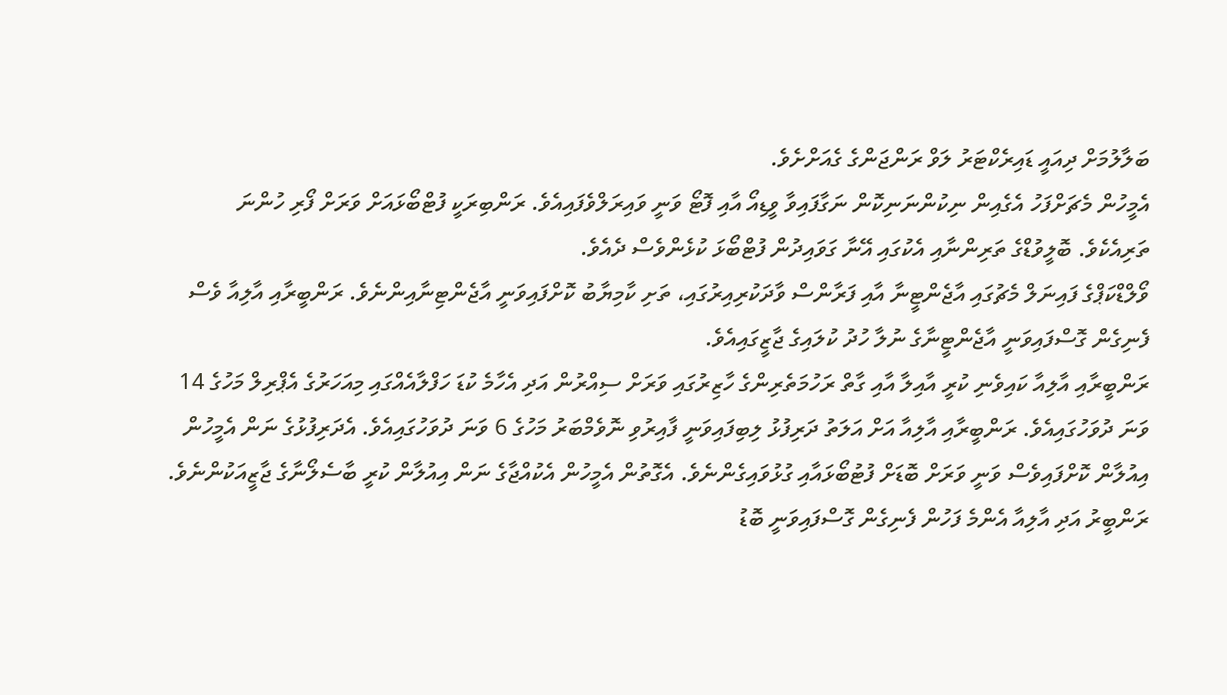ބަލާލުމަށް ދިއައީ ޑައިރެކްޓަރު ލަވް ރަންޖަންގެ ގެއަށްށެވެ.
އެމީހުން މެޗަށްފަހު އެގެއިން ނިކުންނަނިކޮން ނަގާފައިވާ ވީޑިއޯ އާއި ފޮޓޯ ވަނީ ވައިރަލްވެފައިއެވެ. ރަންބިރަކީ ފުޓްބޯޅައަށް ވަރަށް ފޯރި ހުންނަ ތަރިއެކެވެ. ބޮލީވުޑްގެ ތަރިންނާއި އެކުގައި އޭނާ ގަވައިދުން ފުޓްބޯޅަ ކުޅެންވެސް ދެއެވެ.
ވޯލްޑްކަޕްގެ ފައިނަލް މެޗުގައި އާޖެންޓީނާ އާއި ފަރާންސް ވާދަކުރިއިރުގައި، ތަށި ކާމިޔާބު ކޮށްފައިވަނީ އާޖެންޓިނާއިންނެވެ. ރަންބީރާއި އާލިއާ ވެސް ފެނިގެން ގޮސްފައިވަނީ އާޖެންޓީނާގެ ނުލާ ހުދު ކުލައިގެ ޖާޒީގައިއެވެ.
ރަންބީރާއި އާލިއާ ކައިވެނި ކުރީ އާއިލާ އާއި ގާތް ރަހުމަތެރިންގެ ހާޒިރުގައި ވަރަށް ސިއްރުން އަދި އެހާމެ ކުޑަ ހަފްލާއެއްގައި މިއަހަރުގެ އެޕްރިލް މަހުގެ 14 ވަނަ ދުވަހުގައިއެވެ. ރަންބީރާއި އާލިއާ އަށް އަލަތު ދަރިފުޅު ލިބިފައިވަނީ ފާއިރުވި ނޮވެމްބަރު މަހުގެ 6 ވަނަ ދުވަހުގައިއެވެ. އެދަރިފުޅުގެ ނަން އެމީހުން އިއުލާން ކޮށްފައިވެސް ވަނީ ވަރަށް ބޮޑަށް ފުޓުބޯޅައާއި ގުޅުވައިގެންނެވެ. އެގޮތުން އެމީހުން އެކުއްޖާގެ ނަން އިއުލާން ކުރީ ބާސެލޯނާގެ ޖާޒީއަކުންނެވެ.
ރަންބީރު އަދި އާލިއާ އެންމެ ފަހުން ފެނިގެން ގޮސްފައިވަނީ ބޮޑު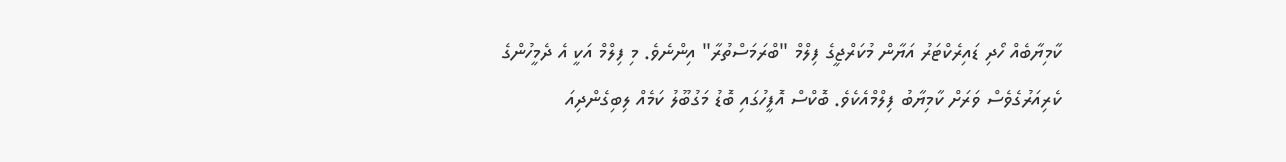ކާމިޔާބެއް ހޯދި ޑައިރެކްޓަރު އަޔާން މުކަރްޖީގެ ފިލްމް "ބްރަމަސްތުރާ" އިންނެވެ. މި ފިލްމް އަކީ އެ ދެމީހުންގެ ކެރިއަރުގެވެސް ވަރަށް ކާމިޔާބު ފިލްމްއެކެވެ. ބޮކްސް އޮފީހުގައި ބޮޑު މަގުބޫލު ކަމެއް ލިބިގެންދިއަ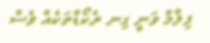ފިލްމް ވަނީ ގިނ ރެކޯޑްތަކެއް ވެސް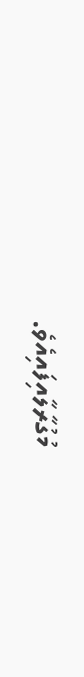މުގުރާލާއިފައިއެވެ.